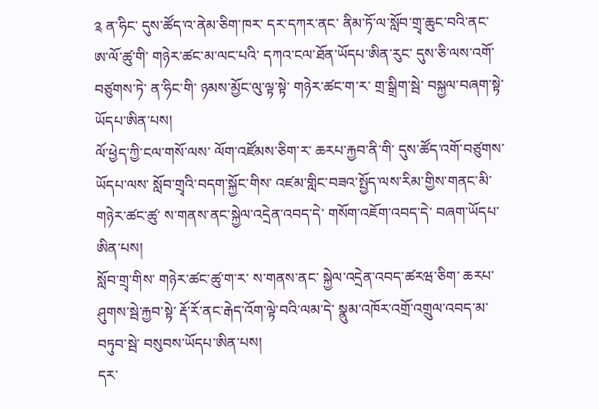༉ ན་ཧིང་ དུས་ཚོད་འ་ནེམ་ཅིག་ཁར་ དར་དཀར་ནང་ ནིམ་ཏོ་ལ་སློབ་གྲྭ་ཆུང་བའི་ནང་ ཨ་ལོ་ཚུ་གི་ གཉེར་ཚང་མ་ལང་པའི་ དཀའ་ངལ་ཐོན་ཡོདཔ་ཨིན་རུང་ དུས་ཅི་ལས་འགོ་བཙུགས་ཏེ་ ན་ཧིང་གི་ ཉམས་མྱོང་ལུ་ལྟ་སྟེ་ གཉེར་ཚང་ག་ར་ གྲ་སྒྲིག་སྦེ་ བསྐྱལ་བཞག་སྟེ་ཡོདཔ་ཨིན་པས།
ལོ་ཕྱེད་ཀྱི་ངལ་གསོ་ལས་ ལོག་འཛོམས་ཅིག་ར་ ཆརཔ་རྐྱབ་ནི་གི་ དུས་ཚོད་འགོ་བཙུགས་ཡོདཔ་ལས་ སློབ་གྲྭའི་བདག་སྐྱོང་གིས་ འཛམ་གླིང་བཟའ་སྤྱོད་ལས་རིམ་གྱིས་གནང་མི་ གཉེར་ཚང་ཚུ་ ས་གནས་ནང་སྐྱེལ་འདྲེན་འབད་དེ་ གསོག་འཇོག་འབད་དེ་ བཞག་ཡོདཔ་ཨིན་པས།
སློབ་གྲྭ་གིས་ གཉེར་ཚང་ཚུ་ག་ར་ ས་གནས་ནང་ སྐྱེལ་འདྲེན་འབད་ཚརཝ་ཅིག་ ཆརཔ་ཤུགས་སྦེ་རྐྱབ་སྟེ་ རྡོ་རོ་ནང་རྒེད་འོག་ལྟེ་བའི་ལམ་དེ་ སྣུམ་འཁོར་འགྲོ་འགྲུལ་འབད་མ་བཏུབ་སྦེ་ བསུབས་ཡོདཔ་ཨིན་པས།
དར་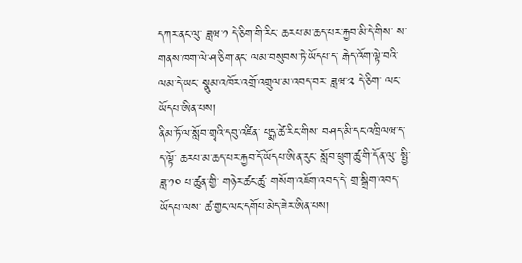དཀར་ནང་ལུ་ ཟླཝ་༡ དེ་ཅིག་གི་རིང་ ཆརཔ་མ་ཆད་པར་རྐྱབ་མི་དེ་གིས་ ས་གནས་ཁག་ལེ་ཤ་ཅིག་ནང་ ལམ་བསུབས་ཏེ་ཡོདཔ་ད་ རྒེད་འོག་ལྟེ་བའི་ ལམ་དེ་ཡང་ སྣུམ་འཁོར་འགྲོ་འགྲུལ་མ་འབད་བར་ ཟླཝ་༢ དེ་ཅིག་ ལང་ཡོདཔ་ཨིན་པས།
ནིམ་ཏོ་ལ་སློབ་གྲྭའི་དབུ་འཛིན་ པདྨ་ཚེ་རིང་གིས་ བཤད་མི་དང་འཁྲིལཝ་ད་ ད་ལྟོ་ ཆརཔ་མ་ཆད་པར་རྐྱབ་དོ་ཡོདཔ་ཨིན་རུང་ སློབ་ཕྲུག་ཚུ་གི་དོན་ལུ་ སྤྱི་ཟླ་༡༠ པ་ཚུན་གྱི་ གཉེར་ཚང་ཚུ་ གསོག་འཇོག་འབད་དེ་ གྲ་སྒྲིག་འབད་ཡོདཔ་ལས་ ཚ་གྱང་ལང་དགོཔ་མེད་ཟེར་ཨིན་པས།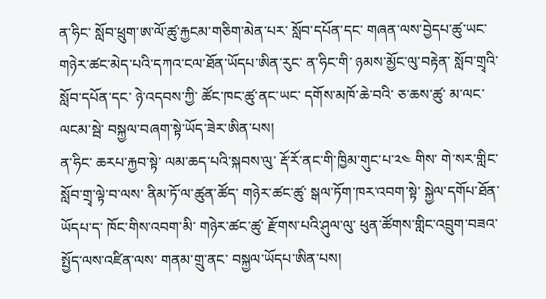ན་ཧིང་ སློབ་ཕྲུག་ཨ་ལོ་ཚུ་རྐྱངམ་གཅིག་མེན་པར་ སློབ་དཔོན་དང་ གཞན་ལས་བྱེདཔ་ཚུ་ཡང་ གཉེར་ཚང་མེད་པའི་དཀའ་ངལ་ཐོན་ཡོདཔ་ཨིན་རུང་ ན་ཧིང་གི་ ཉམས་མྱོང་ལུ་བརྟེན་ སློབ་གྲྭའི་སློབ་དཔོན་དང་ ཉེ་འདབས་ཀྱི་ ཚོང་ཁང་ཚུ་ནང་ཡང་ དགོས་མཁོ་ཆེ་བའི་ ཅ་ཆས་ཚུ་ མ་ལང་ལངམ་སྦེ་ བསྐྱལ་བཞག་སྟེ་ཡོད་ཟེར་ཨིན་པས།
ན་ཧིང་ ཆརཔ་རྐྱབ་སྟེ་ ལམ་ཆད་པའི་སྐབས་ལུ་ རྡོ་རོ་ནང་གི་ཁྱིམ་གུང་པ་༢༤ གིས་ གེ་སར་གླིང་སློབ་གྲྭ་ལྟེ་བ་ལས་ ནིམ་ཏོ་ལ་ཚུན་ཚོད་ གཉེར་ཚང་ཚུ་ སྒལ་ཏོག་ཁར་འབག་སྟེ་ སྐྱེལ་དགོཔ་ཐོན་ཡོདཔ་ད་ ཁོང་གིས་འབག་མི་ གཉེར་ཚང་ཚུ་ རྫོགས་པའི་ཤུལ་ལུ་ ཕུན་ཚོགས་གླིང་འབྲུག་བཟའ་སྤྱོད་ལས་འཛིན་ལས་ གནམ་གྲུ་ནང་ བསྐྱལ་ཡོདཔ་ཨིན་པས།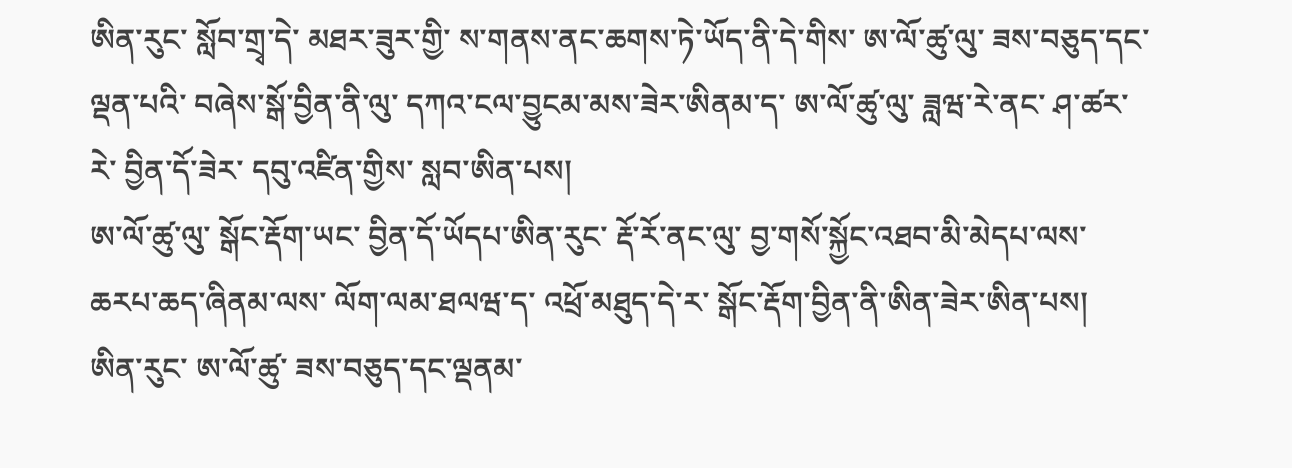ཨིན་རུང་ སློབ་གྲྭ་དེ་ མཐར་ཟུར་གྱི་ ས་གནས་ནང་ཆགས་ཏེ་ཡོད་ནི་དེ་གིས་ ཨ་ལོ་ཚུ་ལུ་ ཟས་བཅུད་དང་ལྡན་པའི་ བཞེས་སྒོ་བྱིན་ནི་ལུ་ དཀའ་ངལ་བྱུངམ་མས་ཟེར་ཨིནམ་ད་ ཨ་ལོ་ཚུ་ལུ་ ཟླཝ་རེ་ནང་ ཤ་ཚར་རེ་ བྱིན་དོ་ཟེར་ དབུ་འཛིན་གྱིས་ སླབ་ཨིན་པས།
ཨ་ལོ་ཚུ་ལུ་ སྒོང་རྡོག་ཡང་ བྱིན་དོ་ཡོདཔ་ཨིན་རུང་ རྡོ་རོ་ནང་ལུ་ བྱ་གསོ་སྐྱོང་འཐབ་མི་མེདཔ་ལས་ ཆརཔ་ཆད་ཞིནམ་ལས་ ལོག་ལམ་ཐལཝ་ད་ འཕྲོ་མཐུད་དེ་ར་ སྒོང་རྡོག་བྱིན་ནི་ཨིན་ཟེར་ཨིན་པས།
ཨིན་རུང་ ཨ་ལོ་ཚུ་ ཟས་བཅུད་དང་ལྡནམ་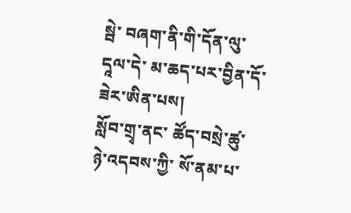སྦེ་ བཞག་ནི་གི་དོན་ལུ་ དཱལ་དེ་ མ་ཆད་པར་བྱིན་དོ་ཟེར་ཨིན་པས།
སློབ་གྲྭ་ནང་ ཚོད་བསྲེ་ཚུ་ ཉེ་འདབས་ཀྱི་ སོ་ནམ་པ་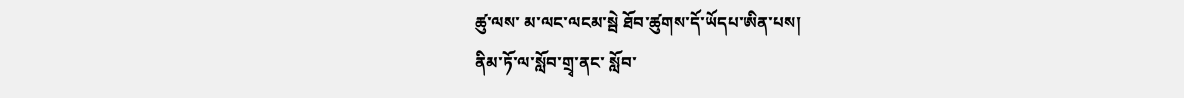ཚུ་ལས་ མ་ལང་ལངམ་སྦེ ཐོབ་ཚུགས་དོ་ཡོདཔ་ཨིན་པས།
ནིམ་ཏོ་ལ་སློབ་གྲྭ་ནང་ སློབ་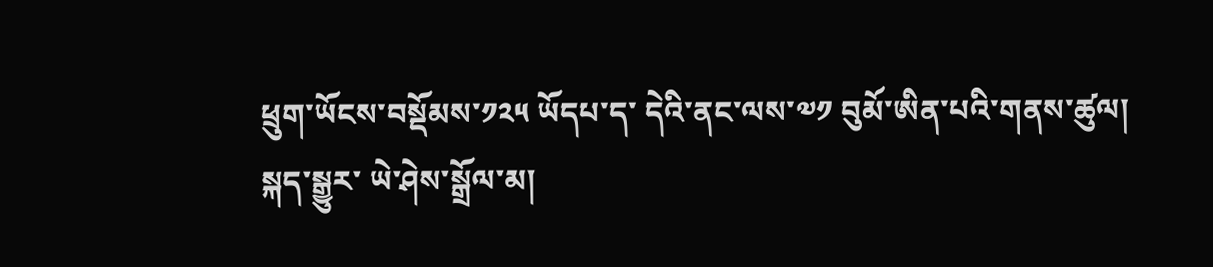ཕྲུག་ཡོངས་བསྡོམས་༡༢༥ ཡོདཔ་ད་ དེའི་ནང་ལས་༧༡ བུམོ་ཨིན་པའི་གནས་ཚུལ།
སྐད་སྒྱུར་ ཡེ་ཤེས་སྒྲོལ་མ།